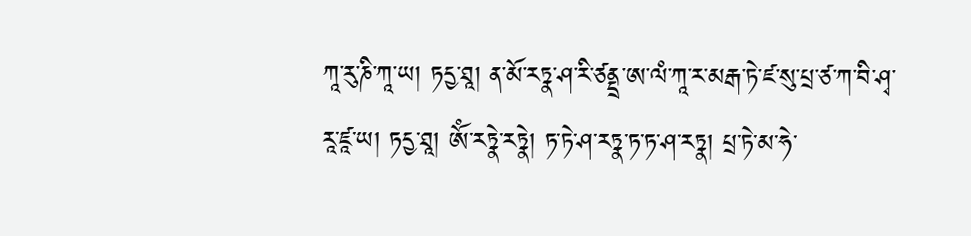ཀཱ་རུ་ཎི་ཀཱ་ཡ། ཏདྱ་ཐཱ། ན་མོ་རཏྣ་ཤ་རི་ཙནྡྲ་ཨ་ལཾ་ཀཱ་ར་མརྒ་ཏེ་ཛ་སུ་པྲ་ཙ་ཀ་བི་ཤྭ་རཱ་ཛཱ་ཡ། ཏདྱ་ཐཱ། ཨོཾ་རཏྣེ་རཏྣེ། ཏ་ཏེ་ཤ་རཏྣ་ཏ་ཏ་ཤ་རཏྣ། པྲ་ཏེ་མ་ཧེ་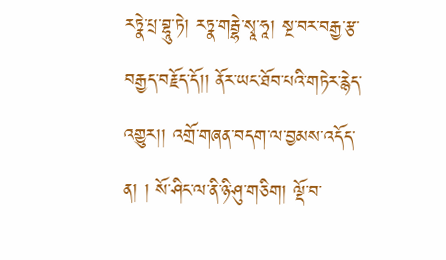རཏྣེ་པྲ་བྷཱུ་ཏེ། རཏྣ་གརྦྷེ་སྭཱ་ཧཱ། སྔ་བར་བརྒྱ་རྩ་བརྒྱད་བརྗོད་དོ།། ནོར་ཡང་ཐོབ་པའི་གཏེར་རྙེད་འགྱུར།། འགྲོ་གཞན་བདག་ལ་བྱམས་འདོད་ན། ། སོ་ཤིང་ལ་ནི་ཉི་ཤུ་གཅིག། ལྡོ་བ་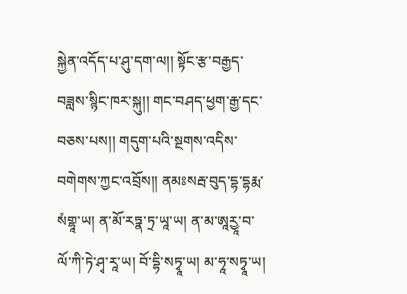སྐྱེན་འདོད་པ་ཤུ་དག་ལ།། སྟོང་རྩ་བརྒྱད་བཟླས་སྙིང་ཁར་སྐུ།། གང་བཤད་ཕྱག་རྒྱ་དང་བཅས་པས།། གདུག་པའི་སྔགས་འདིས་བགེགས་ཀྱང་འབྲོས།། ནམཿསརྦ་བུད་དྷ་དྷརྨ་སཾགྷཱ་ཡ། ན་མོ་རཏྣ་ཏྲ་ཡཱ་ཡ། ན་མ་ཨཱརྱཱ་བ་ལོ་ཀི་ཏེ་ཤྭ་རཱ་ཡ། བོ་དྷི་སཏྭཱ་ཡ། མ་ཧཱ་སཏྭཱ་ཡ།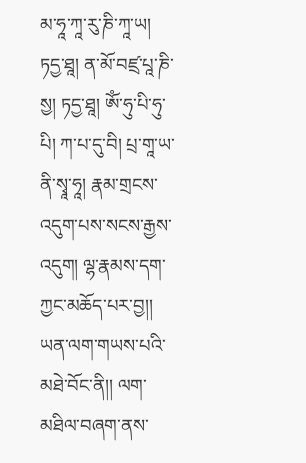མ་ཧཱ་ཀཱ་རུ་ཎི་ཀཱ་ཡ། ཏདྱ་ཐཱ། ན་མོ་བཛྲ་པཱ་ཎི་སྱ། ཏདྱ་ཐཱ། ཨོཾ་ཧུ་པི་ཧུ་པི། ཀ་པ་དུ་བི། པྲ་གཱ་ཡ་ནི་སྭཱ་ཧཱ། རྣམ་གྲངས་འདུག་པས་སངས་རྒྱས་འདུག། ལྷ་རྣམས་དག་ཀྱང་མཆོད་པར་བྱ།། ཡན་ལག་གཡས་པའི་མཐེ་བོང་ནི།། ལག་མཐིལ་བཞག་ནས་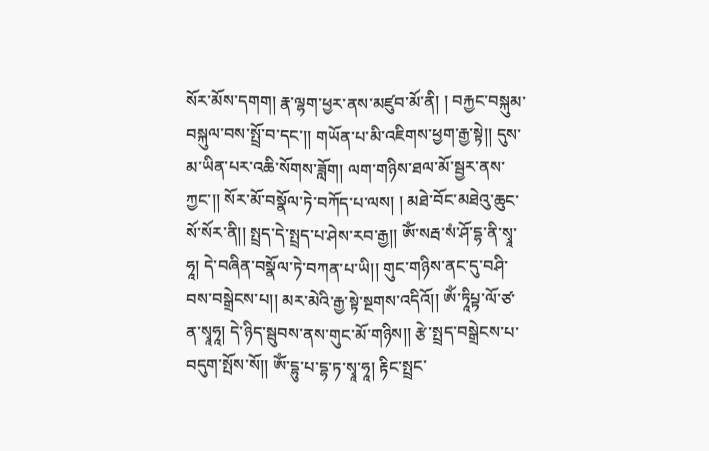སོར་མོས་དགག། རྣ་ལྷག་ཕྱར་ནས་མཛུབ་མོ་ནི། ། བརྐྱང་བསྐུམ་བསྐུལ་བས་སྤྲོ་བ་དང་།། གཡོན་པ་མི་འཇིགས་ཕྱག་རྒྱ་སྟེ།། དུས་མ་ཡིན་པར་འཆི་སོགས་ཟློག། ལག་གཉིས་ཐལ་མོ་སྦྱར་ནས་ཀྱང་།། སོར་མོ་བསྣོལ་ཏེ་བཀོད་པ་ལས། ། མཐེ་བོང་མཐེའུ་ཆུང་སོ་སོར་ནི།། སྤྲད་དེ་སྤྲད་པ་ཤེས་རབ་རྒྱ།། ཨོཾ་སརྦ་སཾ་ཤོ་དྷ་ནི་སྭཱ་ཧཱ། དེ་བཞིན་བསྣོལ་ཏེ་བཀན་པ་ཡི།། གུང་གཉིས་ནང་དུ་བཤི་བས་བསྒྲེངས་པ།། མར་མེའི་རྒྱ་སྟེ་སྔགས་འདིའོ།། ཨོཾ་ཏཱིཔྟ་ལོ་ཙ་ན་སྭཱཧཱ། དེ་ཉིད་སྦུབས་ནས་གུང་མོ་གཉིས།། རྩེ་སྤྲད་བསྒྲེངས་པ་བདུག་སྤོས་སོ།། ཨོཾ་དྷུ་པ་དྷ་ཏ་སྭཱ་ཧཱ། རྟིང་སྤྲང་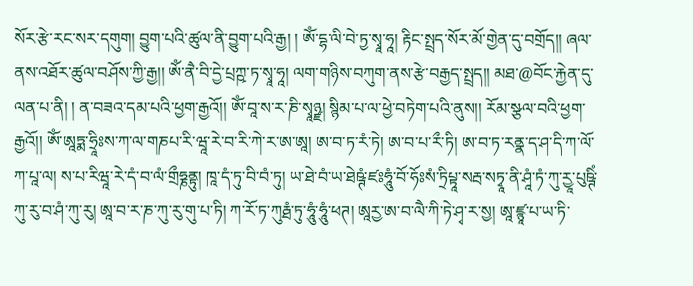སོར་རྩེ་རང་སར་དགུག། བྱུག་པའི་ཚུལ་ནི་བྱུག་པའི་རྒྱ། ། ཨོཾ་དྷ་ལི་བེ་ཏྱ་སྭཱ་ཧཱ། རྟིང་སྤྲད་སོར་མོ་གྱེན་དུ་བགྲོད།། ཞལ་ནས་འཐོར་ཚུལ་བཤོས་ཀྱི་རྒྱ།། ཨོཾ་ནཻ་བི་དྱེ་པྲཀྵ་ཏ་སྭཱ་ཧཱ། ལག་གཉིས་བཀུག་ནས་རྩེ་བརྒྱད་སྤྲད།། མཐ་@བོང་རྐྱེན་དུ་ལན་པ་ནི། ། ན་བཟའ་དམ་པའི་ཕྱག་རྒྱའོ།། ཨོཾ་བཱ་ས་ར་ཎི་སྭཱཉྫ། སྙིམ་པ་ལ་ཕྱེ་བཏེག་པའི་ནུས།། རོམ་སྩལ་བའི་ཕྱག་རྒྱའོ།། ཨོཾ་ཨཱཏྨ་ཧྲཱིཿས་ཀ་ལ་གཎཔ་རི་ཝཱ་རེ་བ་རི་ཀེ་ར་ཨ་ཨཱ། ཨ་བ་ཏ་རཾ་ཏེ། ཨ་བ་པ་རྀ་ཏི། ཨ་བ་ཏ་རནྣ་ད་ཤ་དི་ཀ་ལོ་ཀ་པཱ་ལ། ས་པ་རིཝཱ་རེ་དཾ་བ་ལཾ་གྲྀཧྞནྟུ། ཁཱ་དཾ་ཏུ་བི་བཾ་ཏུ། ཡ་ཐེ་བཾ་ཡ་ཐེཥྚཾ་ཛཿཧཱུཾ་བོ་ཧོཿསཾ་ཏྲིཔྟཱ་སརྦ་སཏྭཱ་ནི་ཤཱཾ་ཏཾ་ཀུ་རྱཱ་པུཥྚིཾ་ཀུ་རུ་བ་ཤཾ་ཀུ་རུ། ཨཱ་བ་ར་ཎ་ཀུ་རུ་གུ་པ་ཏི། ཀ་རོ་ཏ་ཀུརྠཾ་ཏུ་ཧཱུཾ་ཧཱུཾ་ཕཊ། ཨཱརྱ་ཨ་བ་ལཻ་ཀི་ཏེ་ཤྭ་ར་སྱ། ཨཱ་ཛྙཱ་པ་ཡ་ཏི་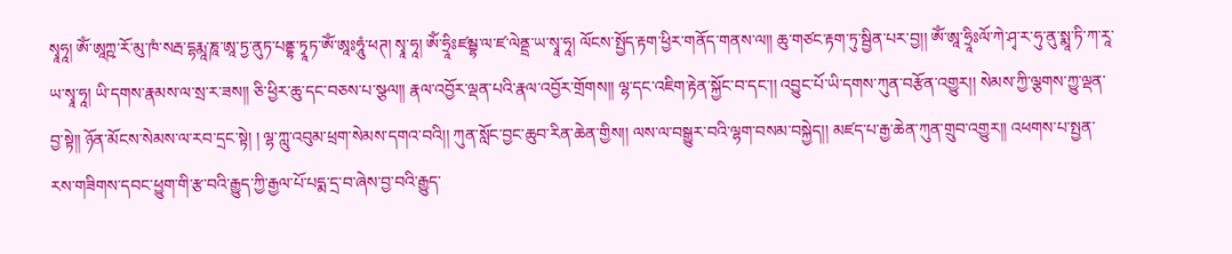སྭཱཧཱ། ཨོཾ་ཨཱཀྵ་རོ་མུ་ཁཾ་སརྦ་དྷརྨཱ་ཎཱ་ཨཱ་ཏྱ་ནུཏ་པནྡྷ་ཏྭཱཏ་ཨོཾ་ཨཱཿཧཱུཾ་ཕཊ། སྭཱ་ཧཱ། ཨོཾ་ཧྲཱིཿཛམྦྷ་ལ་ཛ་ལེནྡྲ་ཡ་སྭཱ་ཧཱ། ལོངས་སྤྱོད་རྟག་ཕྱིར་གནོད་གནས་ལ།། ཆུ་གཙང་རྟག་ཏུ་སྦྱིན་པར་བྱ།། ཨོཾ་ཨཱ་ཧྲཱིཿལོ་ཀེ་ཤྭ་ར་ཧུ་ནུ་སྨཱ་ཏི་ཀ་རཱ་ཡ་སྭཱ་ཧཱ། ཡི་དགས་རྣམས་ལ་སྲ་ར་ཟས།། ཅི་ཕྱིར་ཆུ་དང་བཅས་པ་སྩལ།། རྣལ་འབྱོར་ལྡན་པའི་རྣལ་འབྱོར་གྲོགས།། ལྷ་དང་འཇིག་རྟེན་སྐྱོང་བ་དང་།། འབྱུང་པོ་ཡི་དགས་ཀུན་བརྩོན་འགྱུར།། སེམས་ཀྱི་ལྕགས་ཀྱུ་ལྡན་བྱ་སྟེ།། ཉོན་མོངས་སེམས་ལ་རབ་དྲང་སྟེ། ། ལྷ་ཀླུ་འབུམ་ཕྲག་སེམས་དགའ་བའི།། ཀུན་སློང་བྱང་ཆུབ་རིན་ཆེན་གྱིས།། ལས་ལ་བསྒྱུར་བའི་ལྷག་བསམ་བསྐྱེད།། མཛད་པ་རྒྱ་ཆེན་ཀུན་གྲུབ་འགྱུར།། འཕགས་པ་སྤྱན་རས་གཟིགས་དབང་ཕྱུག་གི་རྩ་བའི་རྒྱུད་ཀྱི་རྒྱལ་པོ་པདྨ་དྲ་བ་ཞེས་བྱ་བའི་རྒྱུད་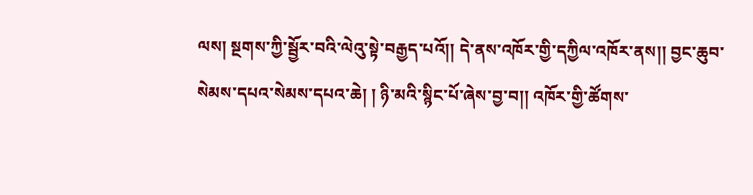ལས། སྔགས་ཀྱི་སྦྱོར་བའི་ལེའུ་སྟེ་བརྒྱད་པའོ།། དེ་ནས་འཁོར་གྱི་དཀྱིལ་འཁོར་ནས།། བྱང་ཆུབ་སེམས་དཔའ་སེམས་དཔའ་ཆེ། ། ཉི་མའི་སྙིང་པོ་ཞེས་བྱ་བ།། འཁོར་གྱི་ཚོགས་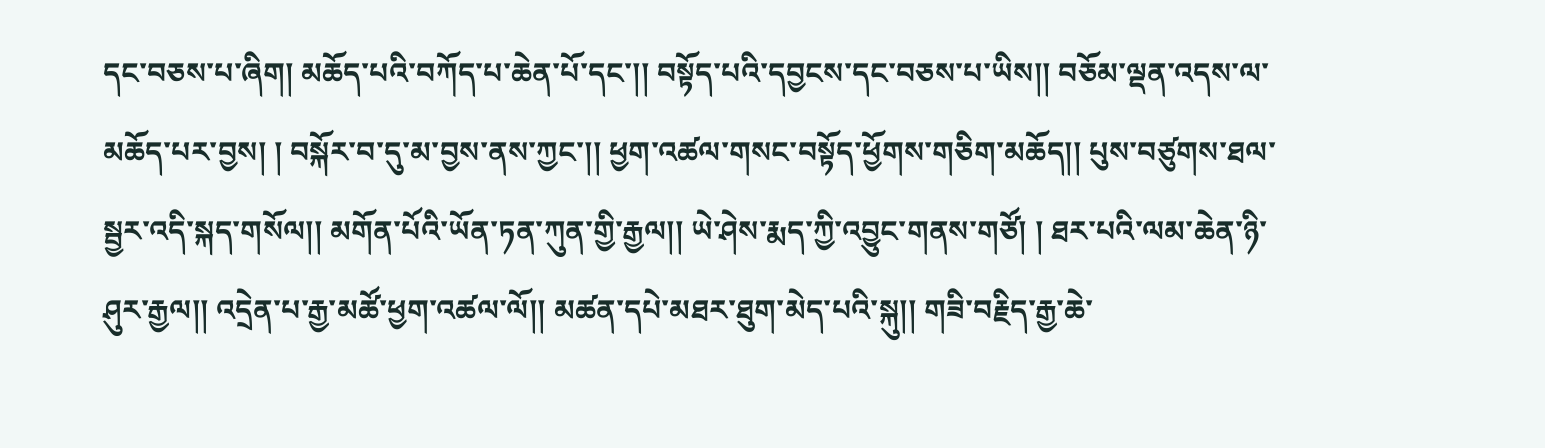དང་བཅས་པ་ཞིག། མཆོད་པའི་བཀོད་པ་ཆེན་པོ་དང་།། བསྟོད་པའི་དབྱངས་དང་བཅས་པ་ཡིས།། བཅོམ་ལྡན་འདས་ལ་མཆོད་པར་བྱས། ། བསྐོར་བ་དུ་མ་བྱས་ནས་ཀྱང་།། ཕྱག་འཚལ་གསང་བསྟོད་ཕྱོགས་གཅིག་མཆོད།། པུས་བཙུགས་ཐལ་སྦྱར་འདི་སྐད་གསོལ།། མགོན་པོའི་ཡོན་ཏན་ཀུན་གྱི་རྒྱལ།། ཡེ་ཤེས་རྨད་ཀྱི་འབྱུང་གནས་གཙོ། ། ཐར་པའི་ལམ་ཆེན་ཉི་ཤུར་རྒྱལ།། འདྲེན་པ་རྒྱ་མཚོ་ཕྱག་འཚལ་ལོ།། མཚན་དཔེ་མཐར་ཐུག་མེད་པའི་སྐུ།། གཟི་བརྗིད་རྒྱ་ཆེ་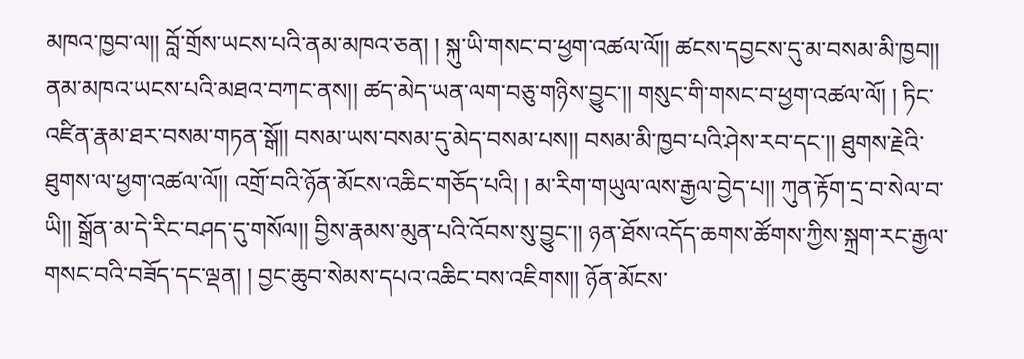མཁའ་ཁྱབ་ལ།། བློ་གྲོས་ཡངས་པའི་ནམ་མཁའ་ཅན། ། སྐུ་ཡི་གསང་བ་ཕྱག་འཚལ་ལོ།། ཚངས་དབྱངས་དུ་མ་བསམ་མི་ཁྱབ།། ནམ་མཁའ་ཡངས་པའི་མཐའ་བཀང་ནས།། ཚད་མེད་ཡན་ལག་བཅུ་གཉིས་བྱུང་།། གསུང་གི་གསང་བ་ཕྱག་འཚལ་ལོ། ། ཏིང་འཛིན་རྣམ་ཐར་བསམ་གཏན་སྒོ།། བསམ་ཡས་བསམ་དུ་མེད་བསམ་པས།། བསམ་མི་ཁྱབ་པའི་ཤེས་རབ་དང་།། ཐུགས་རྗེའི་ཐུགས་ལ་ཕྱག་འཚལ་ལོ།། འགྲོ་བའི་ཉོན་མོངས་འཆིང་གཅོད་པའི། ། མ་རིག་གཡུལ་ལས་རྒྱལ་བྱེད་པ།། ཀུན་རྟོག་དྲ་བ་སེལ་བ་ཡི།། སྒྲོན་མ་དེ་རིང་བཤད་དུ་གསོལ།། བྱིས་རྣམས་མུན་པའི་འོབས་སུ་བྱུང་།། ཉན་ཐོས་འདོད་ཆགས་ཚོགས་ཀྱིས་སྐྲག་རང་རྒྱལ་གསང་བའི་བཟོད་དང་ལྡན། ། བྱང་ཆུབ་སེམས་དཔའ་འཆིང་བས་འཇིགས།། ཉོན་མོངས་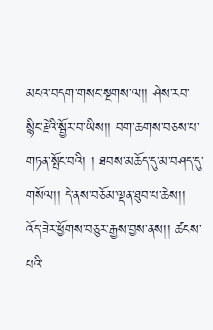མངའ་བདག་གསང་སྔགས་ལ།། ཤེས་རབ་སྙིང་རྗེའི་སྦྱོར་བ་ཡིས།། བག་ཆགས་བཅས་པ་གཏན་སྤོང་བའི། ། ཐབས་མཆོད་དུ་མ་བཤད་དུ་གསོལ།། དེ་ནས་བཅོམ་ལྡན་ཐུབ་པ་ཆེས།། འོད་ཟེར་ཕྱོགས་བཅུར་རྒྱས་བྱས་ནས།། ཚངས་པའི་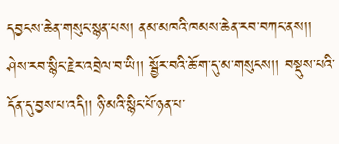དབྱངས་ཆེན་གསུང་སྙན་པས། ནམ་མཁའི་ཁམས་ཆེན་རབ་བཀང་ནས།། ཤེས་རབ་སྙིང་རྗེར་འབྲེལ་བ་ཡི།། སྦྱོར་བའི་ཆོ་ག་དུ་མ་གསུངས།། བསྡུས་པའི་དོན་དུ་བྱས་པ་འདི།། ཉི་མའི་སྙིང་པོ་ཉན་པ་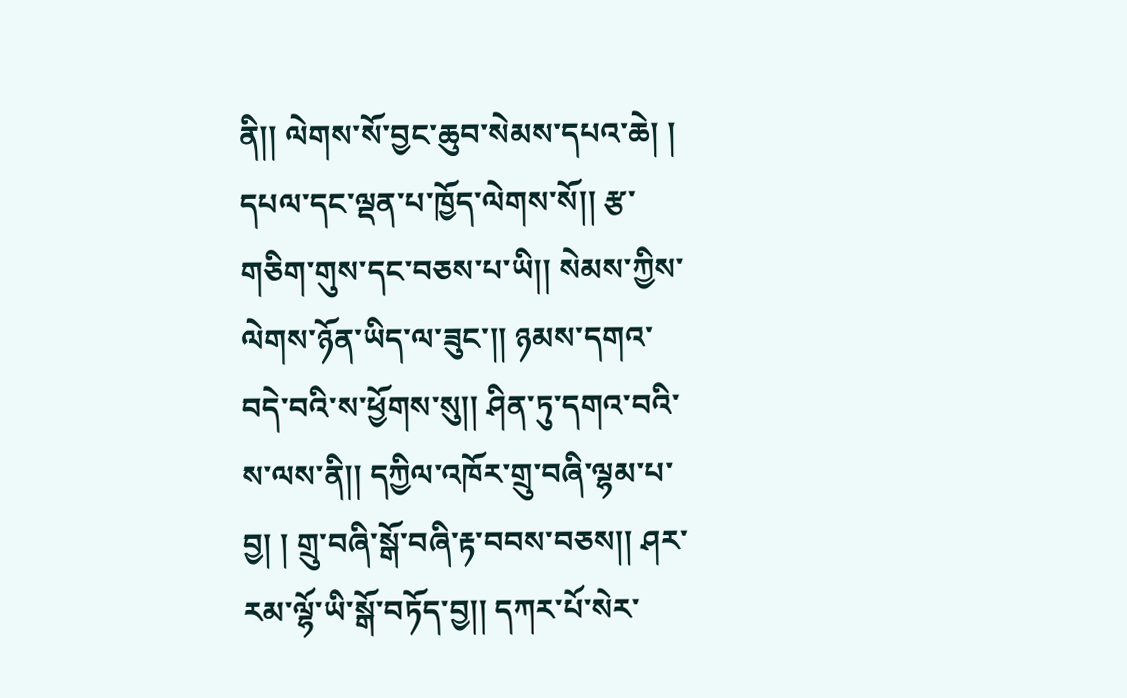ནི།། ལེགས་སོ་བྱང་ཆུབ་སེམས་དཔའ་ཆེ། ། དཔལ་དང་ལྡན་པ་ཁྱོད་ལེགས་སོ།། རྩ་གཅིག་གུས་དང་བཅས་པ་ཡི།། སེམས་ཀྱིས་ལེགས་ཉོན་ཡིད་ལ་ཟུང་།། ཉམས་དགའ་བདེ་བའི་ས་ཕྱོགས་སུ།། ཤིན་ཏུ་དགའ་བའི་ས་ལས་ནི།། དཀྱིལ་འཁོར་གྲུ་བཞི་ལྷམ་པ་བྱ། ། གྲུ་བཞི་སྒོ་བཞི་རྟ་བབས་བཅས།། ཤར་རམ་ལྷོ་ཡི་སྒོ་བཏོད་བྱ།། དཀར་པོ་སེར་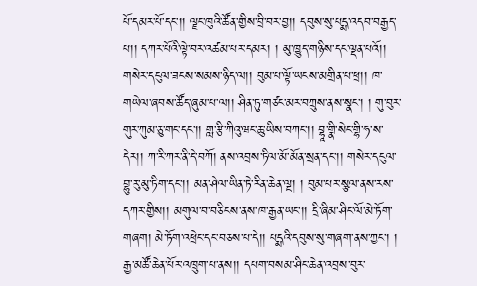པོ་དམར་པོ་དང་།། ལྗང་ཁུའི་ཚོན་གྱིས་བྲི་བར་བྱ།། དབུས་སུ་པདྨ་འདབ་བརྒྱད་པ།། དཀར་པོའི་ལྟེ་བར་འཚམ་པར་དམར། ། མུ་ཁྱུད་གཉིས་དང་ལྡན་པའོ།། གསེར་དངུལ་ཟངས་སམས་ཉིད་ལ།། བུམ་པ་ལྟོ་ཡངས་མགྲིན་པ་ཕྲ།། ཁ་གཡེལ་ཞབས་ཚོད་ཞུམ་པ་ལ།། ཤིན་ཏུ་གཙང་མར་བཀྲུས་ནས་སྣང་། ། གུ་བུར་གུར་ཀུམ་ཅུ་གང་དང་།། གླ་རྩི་ཀིའུ་ཝང་ཆུ་ཡིས་བཀང་།། བྷཱ་གྣི་སེང་གྷི་ཧ་ས་དེར།། ཀ་རི་ཀར་ནི་དེ་བཀོ། ནས་འབྲས་ཏིལ་མོ་མོན་སྲན་དང་།། གསེར་དངུལ་བྷུ་རུ་མུ་ཏིག་དང་།། མན་ཤེལ་ཡིན་ཏེ་རིན་ཆེན་ལྔ། ། བུམ་པར་སྩལ་ནས་རས་དཀར་གྱིས།། མགུལ་བ་བཅིངས་ནས་ཁ་རྒྱན་ཡང་།། དྲི་ཞིམ་ཤིང་ལོ་མེ་ཏོག་གཞག། མེ་ཏོག་འཕྲེང་དང་བཅས་པ་དེ།། པདྨའི་དབུས་སུ་གཞག་ནས་ཀྱང་། ། རྒྱ་མཚོ་ཆེན་པོར་འཁྲུག་པ་ནས།། དཔག་བསམ་ཤིང་ཆེན་འབྲས་བུར་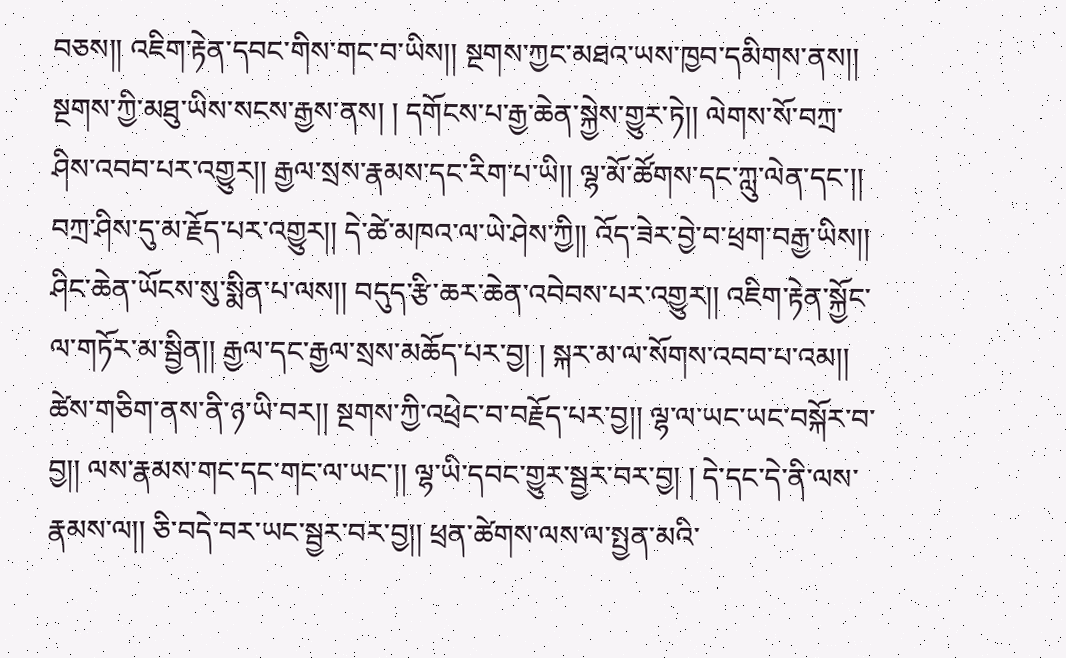བཅས།། འཇིག་རྟེན་དབང་གིས་གང་བ་ཡིས།། སྔགས་ཀྱང་མཐའ་ཡས་ཁྱབ་དམིགས་ནས།། སྔགས་ཀྱི་མཐུ་ཡིས་སངས་རྒྱས་ནས། ། དགོངས་པ་རྒྱ་ཆེན་སྐྱེས་གྱུར་ཏེ།། ལེགས་སོ་བཀྲ་ཤིས་འབབ་པར་འགྱུར།། རྒྱལ་སྲས་རྣམས་དང་རིག་པ་ཡི།། ལྷ་མོ་ཚོགས་དང་ཀླུ་ལེན་དང་།། བཀྲ་ཤིས་དུ་མ་རྗོད་པར་འགྱུར།། དེ་ཚེ་མཁའ་ལ་ཡེ་ཤེས་ཀྱི།། འོད་ཟེར་བྱེ་བ་ཕྲག་བརྒྱ་ཡིས།། ཤིང་ཆེན་ཡོངས་སུ་སྨིན་པ་ལས།། བདུད་རྩི་ཆར་ཆེན་འབེབས་པར་འགྱུར།། འཇིག་རྟེན་སྐྱོང་ལ་གཏོར་མ་སྦྱིན།། རྒྱལ་དང་རྒྱལ་སྲས་མཆོད་པར་བྱ། ། སྐར་མ་ལ་སོགས་འབབ་པ་འམ།། ཚེས་གཅིག་ནས་ནི་ཉ་ཡི་བར།། སྔགས་ཀྱི་འཕྲེང་བ་བརྗོད་པར་བྱ།། ལྷ་ལ་ཡང་ཡང་བསྐོར་བ་བྱ།། ལས་རྣམས་གང་དང་གང་ལ་ཡང་།། ལྷ་ཡི་དབང་གྱུར་སྦྱར་བར་བྱ། ། དེ་དང་དེ་ནི་ལས་རྣམས་ལ།། ཅི་བདེ་བར་ཡང་སྦྱར་བར་བྱ།། ཕྲན་ཚེགས་ལས་ལ་སྤྱན་མའི་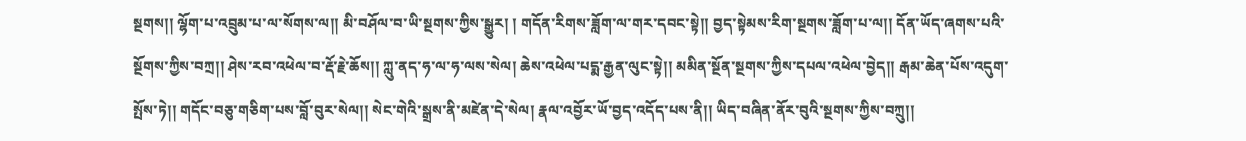སྔགས།། ལྷོག་པ་འབྲུམ་པ་ལ་སོགས་ལ།། མི་བཤོལ་བ་ཡི་སྔགས་ཀྱིས་སྒྱུར། ། གདོན་རིགས་ཟློག་ལ་གར་དབང་སྟེ།། བྱད་སྟེམས་རིག་སྔགས་ཟློག་པ་ལ།། དོན་ཡོད་ཞགས་པའི་སྔོགས་ཀྱིས་བཀྲ།། ཤེས་རབ་འཕེལ་བ་རྡོ་རྗེ་ཆོས།། ཀླུ་ནད་ཧ་ལ་ཧ་ལས་སེལ། ཆེས་འཕེལ་པདྨ་རྒྱན་ལུང་སྟེ།། མམིན་སྔོན་སྔགས་ཀྱིས་དཔལ་འཕེལ་བྱེད།། རྒམ་ཆེན་པོས་འདུག་སྤོས་ཏེ།། གདོང་བཅུ་གཅིག་པས་བློ་བུར་སེལ།། སེང་གེའི་སྒྲས་ནི་མཛེན་དེ་སེལ། རྣལ་འབྱོར་ཡོ་བྱད་འདོད་པས་ནི།། ཡིད་བཞིན་ནོར་བུའི་སྔགས་ཀྱིས་བཀྲུ།།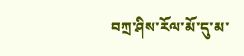བཀྲ་ཤིས་རོལ་མོ་དུ་མ་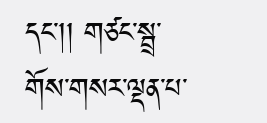དང་།། གཙང་སྦྲ་གོས་གསར་ལྡན་པ་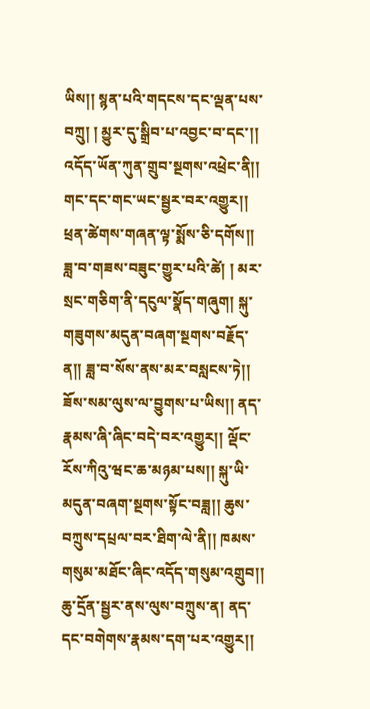ཡིས།། སྙན་པའི་གདངས་དང་ལྡན་པས་བཀྲུ། ། མྱུར་དུ་སྒྲིབ་པ་འབྱང་བ་དང་།། འདོད་ཡོན་ཀུན་གྲུབ་སྔགས་འཕྲེང་ནི།། གང་དང་གང་ཡང་སྦྱར་བར་འགྱུར།། ཕྲན་ཚེགས་གཞན་ལྟ་སྨོས་ཅི་དགོས།། ཟླ་བ་གཟས་བཟུང་གྱུར་པའི་ཚེ། ། མར་སྲང་གཅིག་ནི་དངུལ་སྣོད་གཞུག། སྐུ་གཟུགས་མདུན་བཞག་སྔགས་བརྗོད་ན།། ཟླ་བ་སོས་ནས་མར་བསླངས་ཏེ།། ཟོས་སམ་ལུས་ལ་བྱུགས་པ་ཡིས།། ནད་རྣམས་ཞི་ཞིང་བདེ་བར་འགྱུར།། ལྡོང་རོས་ཀིའུ་ཝང་ཆ་མཉམ་པས།། སྐུ་ཡི་མདུན་བཞག་སྔགས་སྟོང་བཟླ།། ཆུས་བཀྲུས་དཔྲལ་བར་ཐིག་ལེ་ནི།། ཁམས་གསུམ་མཐོང་ཞིང་འདོད་གསུམ་འགྲུབ།། ཆུ་དྲོན་སྦྱར་ནས་ལུས་བཀྲུས་ན། ནད་དང་བགེགས་རྣམས་དག་པར་འགྱུར།།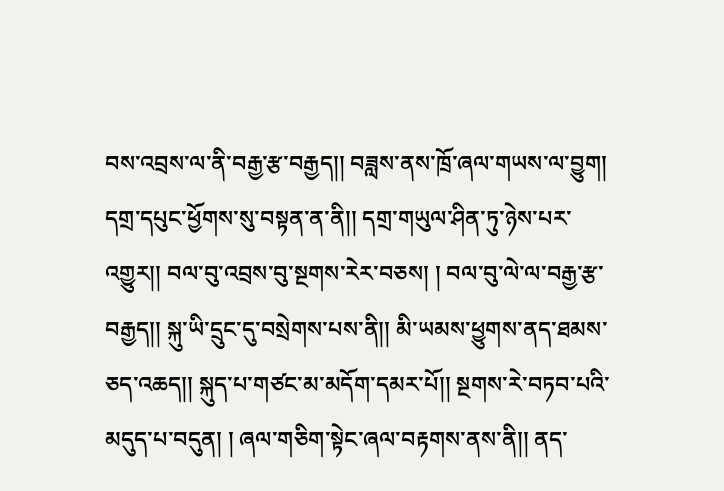བས་འབྲས་ལ་ནི་བརྒྱ་རྩ་བརྒྱད།། བཟླས་ནས་ཁྲོ་ཞལ་གཡས་ལ་བྱུག། དགྲ་དཔུང་ཕྱོགས་སུ་བསྟན་ན་ནི།། དགྲ་གཡུལ་ཤིན་ཏུ་ཉེས་པར་འགྱུར།། བལ་བུ་འབྲས་བུ་སྔགས་རེར་བཅས། ། བལ་བུ་ལེ་ལ་བརྒྱ་རྩ་བརྒྱད།། སྐུ་ཡི་དྲུང་དུ་བསྲེགས་པས་ནི།། མི་ཡམས་ཕྱུགས་ནད་ཐམས་ཅད་འཆད།། སྐུད་པ་གཙང་མ་མདོག་དམར་པོ།། སྔགས་རེ་བཏབ་པའི་མདུད་པ་བདུན། ། ཞལ་གཅིག་སྟེང་ཞལ་བརྟགས་ནས་ནི།། ནད་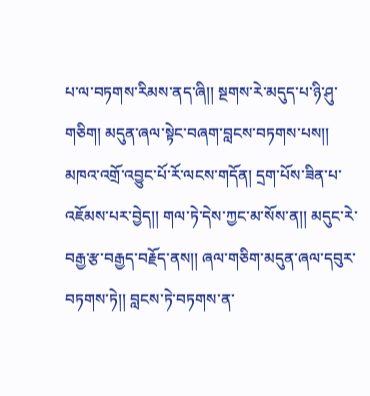པ་ལ་བཏགས་རིམས་ནད་ཞི།། སྔགས་རེ་མདུད་པ་ཉི་ཤུ་གཅིག། མདུན་ཞལ་སྟེང་བཞག་བླངས་བཏགས་པས།། མཁའ་འགྲོ་འབྱུང་པོ་རོ་ལངས་གདོན། དྲག་པོས་ཟིན་པ་འཇོམས་པར་བྱེད།། གལ་ཏེ་དེས་ཀྱང་མ་སོས་ན།། མདུང་རེ་བརྒྱ་རྩ་བརྒྱད་བརྗོད་ནས།། ཞལ་གཅིག་མདུན་ཞལ་དབུར་བཏགས་ཏེ།། བླངས་ཏེ་བཏགས་ན་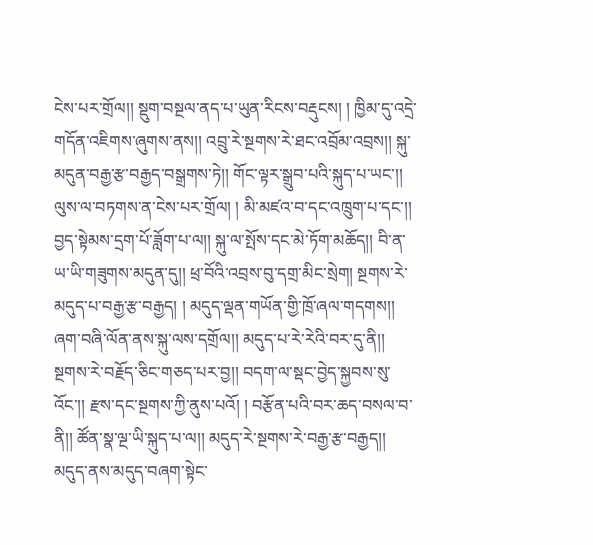ངེས་པར་གྲོལ།། སྡུག་བསྔལ་ནད་པ་ཡུན་རིངས་བརྡུངས། ། ཁྱིམ་དུ་འདྲེ་གདོན་འཇིགས་ཞུགས་ནས།། འབྲུ་རེ་སྔགས་རེ་ཐང་འབྲོམ་འབྲས།། སྐུ་མདུན་བརྒྱ་རྩ་བརྒྱད་བསྒྲགས་ཏེ།། གོང་ལྟར་སྒྲུབ་པའི་སྐུད་པ་ཡང་།། ལུས་ལ་བཏགས་ན་ངེས་པར་གྲོལ། ། མི་མཛའ་བ་དང་འཁྲུག་པ་དང་།། བྱད་སྟེམས་དྲག་པོ་ཟློག་པ་ལ།། སྐུ་ལ་སྤོས་དང་མེ་ཏོག་མཆོད།། བི་ན་ཡ་ཡི་གཟུགས་མདུན་དུ།། ཕྲ་བོའི་འབྲས་བུ་དགྲ་མིང་སྲེག། སྔགས་རེ་མདུད་པ་བརྒྱ་རྩ་བརྒྱད། ། མདུད་ལྡན་གཡོན་གྱི་ཁྲོ་ཞལ་གདགས།། ཞག་བཞི་ལོན་ནས་སྐུ་ལས་དགྲོལ།། མདུད་པ་རེ་རེའི་བར་དུ་ནི།། སྔགས་རེ་བརྗོད་ཅིང་གཅད་པར་བྱ།། བདག་ལ་སྡང་བྱེད་སྐྱབས་སུ་འོང་།། རྫས་དང་སྔགས་ཀྱི་ནུས་པའོ། ། བརྩོན་པའི་བར་ཆད་བསལ་བ་ནི།། ཚོན་སྣ་ལྔ་ཡི་སྐུད་པ་ལ།། མདུད་རེ་སྔགས་རེ་བརྒྱ་རྩ་བརྒྱད།། མདུད་ནས་མདུད་བཞག་སྟེང་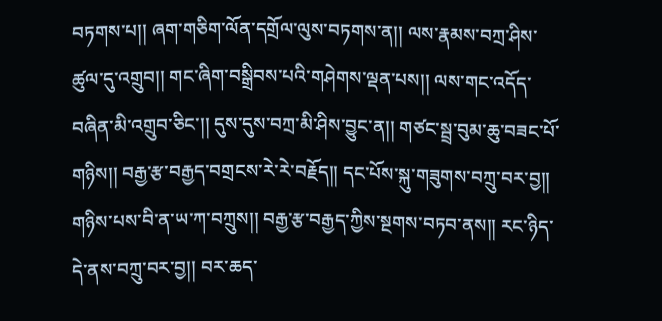བཏགས་པ།། ཞག་གཅིག་ལོན་དགྲོལ་ལུས་བཏགས་ན།། ལས་རྣམས་བཀྲ་ཤིས་ཚུལ་དུ་འགྲུབ།། གང་ཞིག་བསྒྲིབས་པའི་གཤེགས་ལྡན་པས།། ལས་གང་འདོད་བཞིན་མི་འགྲུབ་ཅིང་།། དུས་དུས་བཀྲ་མི་ཤིས་བྱུང་ན།། གཙང་སྦྲ་བུམ་ཆུ་བཟང་པོ་གཉིས།། བརྒྱ་རྩ་བརྒྱད་བགྲངས་རེ་རེ་བརྗོད།། དང་པོས་སྐུ་གཟུགས་བཀྲུ་བར་བྱ།། གཉིས་པས་བི་ན་ཡ་ཀ་བཀྲུས།། བརྒྱ་རྩ་བརྒྱད་ཀྱིས་སྔགས་བཏབ་ནས།། རང་ཉིད་དེ་ནས་བཀྲུ་བར་བྱ།། བར་ཆད་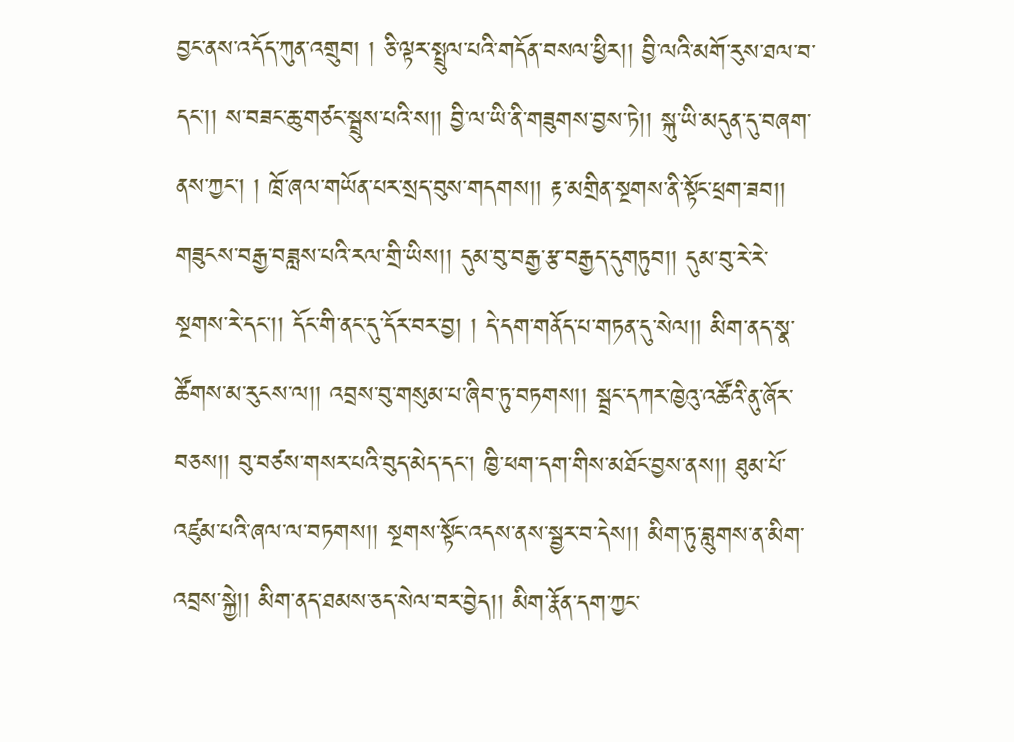བྱང་ནས་འདོད་ཀུན་འགྲུབ། ། ཅི་ལྟར་སྤྲུལ་པའི་གདོན་བསལ་ཕྱིར།། བྱི་ལའི་མགོ་རུས་ཐལ་བ་དང་།། ས་བཟང་ཆུ་གཙང་སྦྲུས་པའི་ས།། བྱི་ལ་ཡི་ནི་གཟུགས་བྱས་ཏེ།། སྐུ་ཡི་མདུན་དུ་བཞག་ནས་ཀྱང་། ། ཁྲོ་ཞལ་གཡོན་པར་སྲད་བུས་གདགས།། རྟ་མགྲིན་སྔགས་ནི་སྟོང་ཕྲག་ཟབ།། གཟུངས་བརྒྱ་བཟླས་པའི་རལ་གྲི་ཡིས།། དུམ་བུ་བརྒྱ་རྩ་བརྒྱད་དུགཏུབ།། དུམ་བུ་རེ་རེ་སྔགས་རེ་དང་།། དོང་གི་ནང་དུ་དོར་བར་བྱ། ། དེ་དག་གནོད་པ་གཏན་དུ་སེལ།། མིག་ནད་སྣ་ཚོགས་མ་རུངས་ལ།། འབྲས་བུ་གསུམ་པ་ཞིབ་ཏུ་བཏགས།། སྦྲང་དཀར་ཁྱེའུ་འཚོའི་ནུ་ཞོར་བཅས།། བུ་བཙས་གསར་པའི་བུད་མེད་དང་། ཁྱི་ཕག་དག་གིས་མཐོང་བྱས་ནས།། ཐུམ་པོ་འཛུམ་པའི་ཞལ་ལ་བཏགས།། སྔགས་སྟོང་འདས་ནས་སྦྱར་བ་དེས།། མིག་ཏུ་བླུགས་ན་མིག་འབྲས་སྐྱེ།། མིག་ནད་ཐམས་ཅད་སེལ་བར་བྱེད།། མིག་རྣོན་དག་ཀྱང་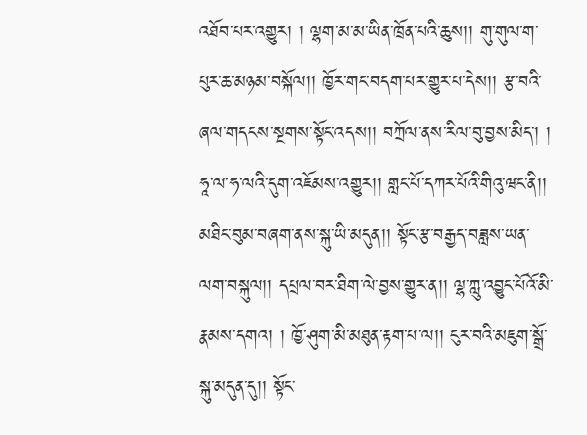འཐོབ་པར་འགྱུར། ། ལྷག་མ་མ་ཡིན་ཁྲོན་པའི་ཆུས།། གུ་གུལ་ག་པུར་ཆ་མཉམ་བསྐོལ།། ཁྱོར་གང་བདག་པར་གྱུར་པ་དེས།། རྩ་བའི་ཞལ་གདངས་སྔགས་སྟོང་འདས།། བཀྲོལ་ནས་རིལ་བུ་བྱས་མིད་། ། ཧཱ་ལ་ཧ་ལའི་དུག་འཇོམས་འགྱུར།། གླང་པོ་དཀར་པོའི་གིའུ་ཝང་ནི།། མཐིང་བུམ་བཞག་ནས་སྐུ་ཡི་མདུན།། སྟོང་རྩ་བརྒྱད་བཟླས་ཡན་ལག་བསྐུལ།། དཔྲལ་བར་ཐིག་ལེ་བྱས་གྱུར་ན།། ལྷ་ཀླུ་འབྱུང་པོའོ་མི་རྣམས་དགའ། ། ཁྱོ་ཤུག་མི་མཐུན་རྟག་པ་ལ།། ངུར་བའི་མཇུག་སྒྲོ་སྐུ་མདུན་དུ།། སྟོང་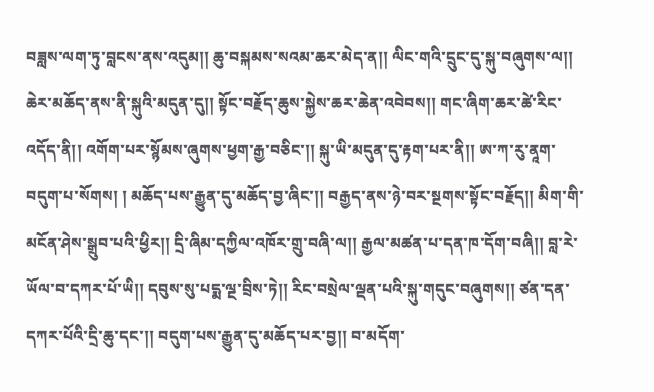བཟླས་ལག་ཏུ་བླངས་ནས་འདུམ།། ཆུ་བསྐམས་སའམ་ཆར་མེད་ན།། ལིང་གའི་དྲུང་དུ་སྐུ་བཞུགས་ལ།། ཆེར་མཆོད་ནས་ནི་སྐུའི་མདུན་དུ།། སྟོང་བརྗོད་ཆུས་སྐྱེས་ཆར་ཆེན་འབེབས།། གང་ཞིག་ཆར་ཚེ་རིང་འདོད་ནི།། འགོག་པར་སྙོམས་ཞུགས་ཕྱག་རྒྱ་བཅིང་།། སྐུ་ཡི་མདུན་དུ་རྟག་པར་ནི།། ཨ་ཀ་རུ་ནཱག་བདུག་པ་སོགས། ། མཆོད་པས་རྒྱུན་དུ་མཆོད་བྱ་ཞིང་།། བརྒྱད་ནས་ཉེ་བར་སྔགས་སྟོང་བརྗོད།། མིག་གི་མངོན་ཤེས་སྒྲུབ་པའི་ཕྱིར།། དྲི་ཞིམ་དཀྱིལ་འཁོར་གྲུ་བཞི་ལ།། རྒྱལ་མཚན་པ་དན་ཁ་དོག་བཞི།། བླ་རེ་ཡོལ་བ་དཀར་པོ་ཡི།། དབུས་སུ་པདྨ་ལྔ་བྲིས་ཏེ།། རིང་བསྲེལ་ལྡན་པའི་སྐུ་གདུང་བཞུགས།། ཙན་དན་དཀར་པོའི་དྲི་ཆུ་དང་།། བདུག་པས་རྒྱུན་དུ་མཆོད་པར་བྱ།། བ་མདོག་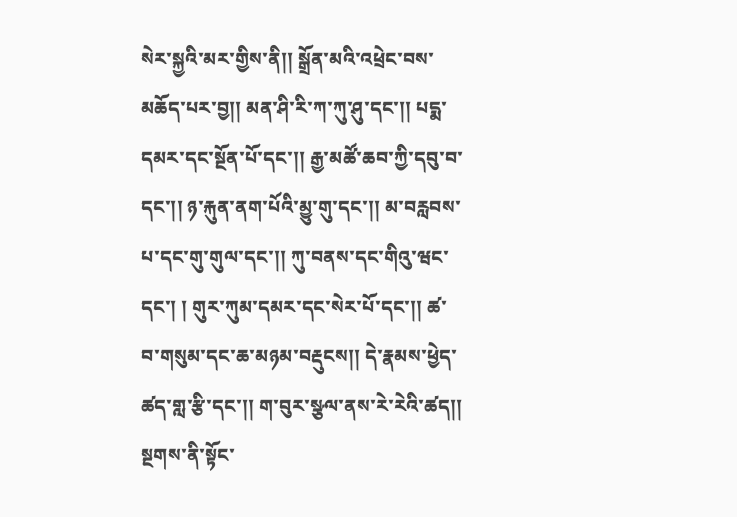སེར་སྐྱའི་མར་གྱིས་ནི།། སྒྲོན་མའི་འཕྲེང་བས་མཆོད་པར་བྱ།། མན་ཤི་རི་ཀ་ཀུ་ཤུ་དང་།། པདྨ་དམར་དང་སྔོན་པོ་དང་།། རྒྱ་མཚོ་ཆབ་ཀྱི་དབུ་བ་དང་།། ཉ་རྐུན་ནག་པོའི་མྱུ་གུ་དང་།། མ་བརླབས་པ་དང་གུ་གུལ་དང་།། ཀུ་བནས་དང་གིའུ་ཝང་དང་། ། གུར་ཀུམ་དམར་དང་སེར་པོ་དང་།། ཚ་བ་གསུམ་དང་ཆ་མཉམ་བརྡུངས།། དེ་རྣམས་ཕྱེད་ཚད་གླ་རྩི་དང་།། ག་བུར་སྩལ་ནས་རེ་རེའི་ཚད།། སྔགས་ནི་སྟོང་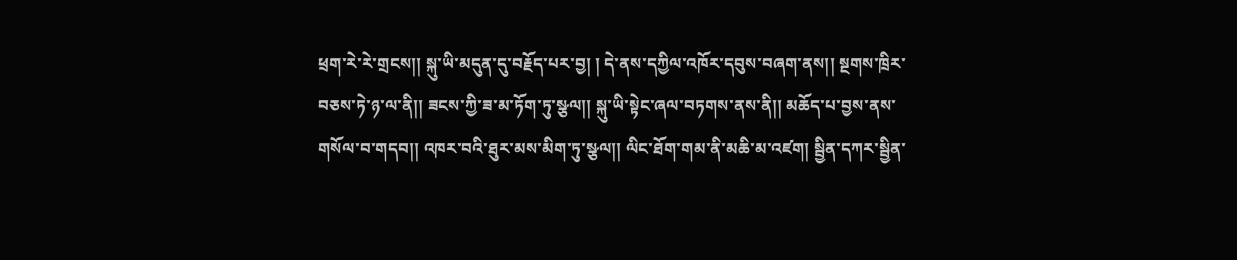ཕྲག་རེ་རེ་གྲངས།། སྐུ་ཡི་མདུན་དུ་བརྗོད་པར་བྱ། ། དེ་ནས་དཀྱིལ་འཁོར་དབུས་བཞག་ནས།། སྔགས་ཁྲིར་བཅས་ཏེ་ཉ་ལ་ནི།། ཟངས་ཀྱི་ཟ་མ་ཏོག་ཏུ་སྩལ།། སྐུ་ཡི་སྟེང་ཞལ་བཏགས་ནས་ནི།། མཆོད་པ་བྱས་ནས་གསོལ་བ་གདབ།། འཁར་བའི་ཐུར་མས་མིག་ཏུ་སྩལ།། ལིང་ཐོག་གམ་ནི་མཆི་མ་འཛག། སྦྱིན་དཀར་སྦྱིན་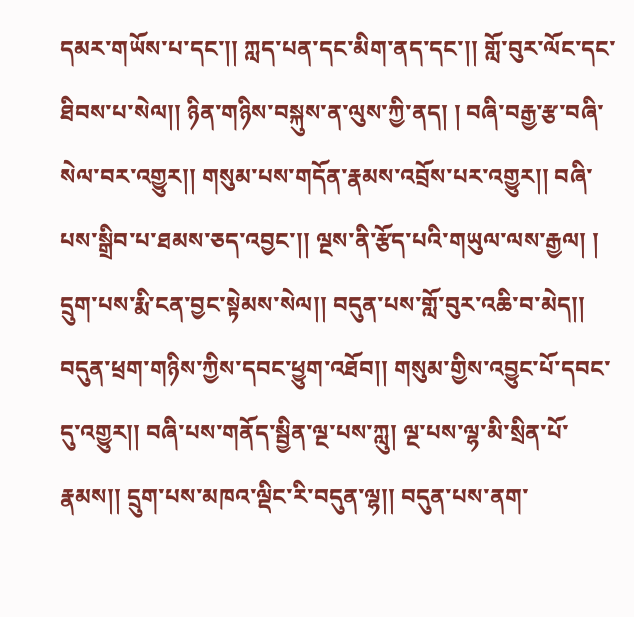དམར་གཡོས་པ་དང་།། ཀླད་པན་དང་མིག་ནད་དང་།། གློ་བུར་ལོང་དང་ཐིབས་པ་སེལ།། ཉིན་གཉིས་བསྐུས་ན་ལུས་ཀྱི་ནད། ། བཞི་བརྒྱ་རྩ་བཞི་སེལ་བར་འགྱུར།། གསུམ་པས་གདོན་རྣམས་འབྲོས་པར་འགྱུར།། བཞི་པས་སྒྲིབ་པ་ཐམས་ཅད་འབྱང་།། ལྔས་ནི་རྩོད་པའི་གཡུལ་ལས་རྒྱལ། ། དྲུག་པས་རྨི་ངན་བྱང་སྟེམས་སེལ།། བདུན་པས་གློ་བུར་འཆི་བ་མེད།། བདུན་ཕྲག་གཉིས་ཀྱིས་དབང་ཕྱུག་འཐོབ།། གསུམ་གྱིས་འབྱུང་པོ་དབང་དུ་འགྱུར།། བཞི་པས་གནོད་སྦྱིན་ལྔ་པས་ཀླུ། ལྔ་པས་ལྷ་མི་སྲིན་པོ་རྣམས།། དྲུག་པས་མཁའ་ལྡིང་རི་བདུན་ལྷ།། བདུན་པས་ནག་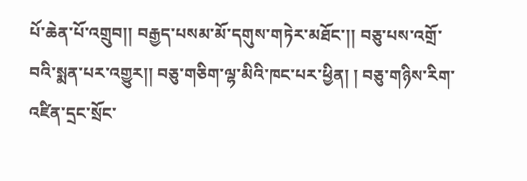པོ་ཆེན་པོ་འགྲུབ།། བརྒྱད་པསམ་མོ་དགུས་གཏེར་མཐོང་།། བཅུ་པས་འགྲོ་བའི་སྨན་པར་འགྱུར།། བཅུ་གཅིག་ལྷ་མིའི་ཁང་པར་ཕྱིན། ། བཅུ་གཉིས་རིག་འཛིན་དྲང་སྲོང་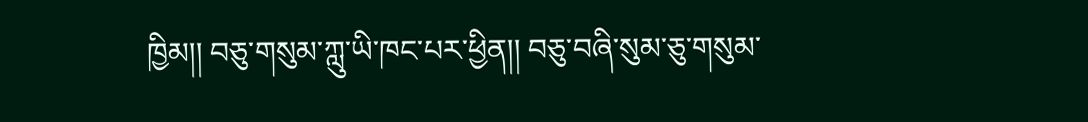ཁྱིམ།། བཅུ་གསུམ་ཀླུ་ཡི་ཁང་པར་ཕྱིན།། བཅུ་བཞི་སུམ་ཅུ་གསུམ་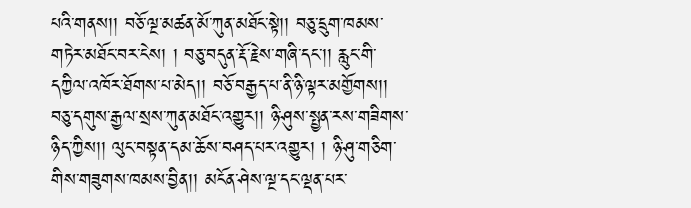པའི་གནས།། བཅོ་ལྔ་མཚན་མོ་ཀུན་མཐོང་སྟེ།། བཅུ་དྲུག་ཁམས་གཏེར་མཐོང་བར་ངེས། ། བཅུ་བདུན་རྡོ་རྗེས་གཞི་དང་།། རླུང་གི་དཀྱིལ་འཁོར་ཐོགས་པ་མེད།། བཅོ་བརྒྱད་པ་ནི་ཉི་ལྟར་མགྱོགས།། བཅུ་དགུས་རྒྱལ་སྲས་ཀུན་མཐོང་འགྱུར།། ཉི་ཤུས་སྤྱན་རས་གཟིགས་ཉིད་ཀྱིས།། ལུང་བསྟན་དམ་ཆོས་བཤད་པར་འགྱུར། ། ཉི་ཤུ་གཅིག་གིས་གཟུགས་ཁམས་བྱིན།། མངོན་ཤེས་ལྔ་དང་ལྡན་པར་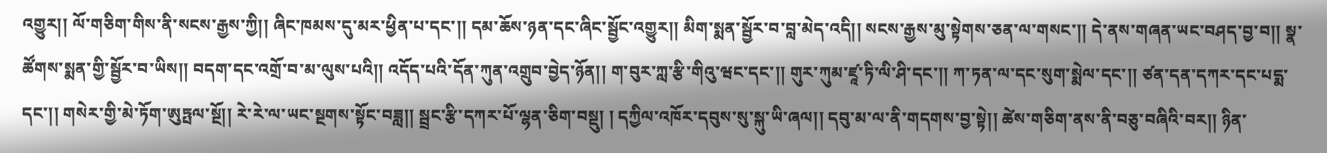འགྱུར།། ལོ་གཅིག་གིས་ནི་སངས་རྒྱས་ཀྱི།། ཞིང་ཁམས་དུ་མར་ཕྱིན་པ་དང་།། དམ་ཆོས་ཉན་དང་ཞིང་སྦྱོང་འགྱུར།། མིག་སྨན་སྦྱོར་བ་བླ་མེད་འདི།། སངས་རྒྱས་མུ་སྟེགས་ཅན་ལ་གསང་།། དེ་ནས་གཞན་ཡང་བཤད་བྱ་བ།། སྣ་ཚོགས་སྨན་གྱི་སྦྱོར་བ་ཡིས།། བདག་དང་འགྲོ་བ་མ་ལུས་པའི།། འདོད་པའི་དོན་ཀུན་འགྲུབ་བྱེད་ཉོན།། ག་བུར་ཀླ་རྩི་གིའུ་ཝང་དང་།། གུར་ཀུམ་ཛཱ་ཏི་ལི་ཤི་དང་།། ཀ་ཏན་ལ་དང་སུག་སྨེལ་དང་།། ཙན་དན་དཀར་དང་པདྨ་དང་།། གསེར་གྱི་མེ་ཏོག་ཨུཏྤལ་སྔོ།། རེ་རེ་ལ་ཡང་སྔགས་སྟོང་བཟླ།། སྦྲང་རྩི་དཀར་པོ་ལྷན་ཅིག་བསྡུ། ། དཀྱིལ་འཁོར་དབུས་སུ་སྐུ་ཡི་ཞལ།། དབུ་མ་ལ་ནི་གདགས་བྱ་སྟེ།། ཚེས་གཅིག་ནས་ནི་བཅུ་བཞིའི་བར།། ཉིན་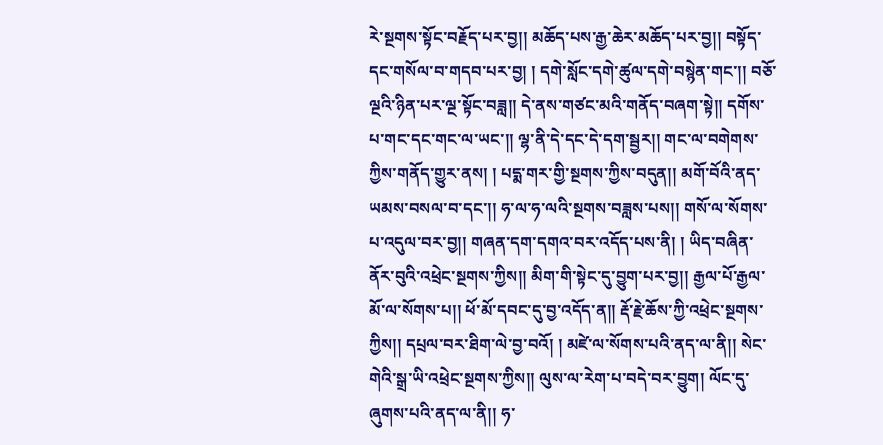རེ་སྔགས་སྟོང་བརྗོད་པར་བྱ།། མཆོད་པས་རྒྱ་ཆེར་མཆོད་པར་བྱ།། བསྟོད་དང་གསོལ་བ་གདབ་པར་བྱ། ། དགེ་སློང་དགེ་ཚུལ་དགེ་བསྙེན་གང་།། བཅོ་ལྔའི་ཉིན་པར་ལྔ་སྟོང་བཟླ།། དེ་ནས་གཙང་མའི་གནོད་བཞག་སྟེ།། དགོས་པ་གང་དང་གང་ལ་ཡང་།། ལྷ་ནི་དེ་དང་དེ་དག་སྦྱར།། གང་ལ་བགེགས་ཀྱིས་གནོད་གྱུར་ནས། ། པདྨ་གར་གྱི་སྔགས་ཀྱིས་བདུན།། མགོ་བོའི་ནད་ཡམས་བསལ་བ་དང་།། ཧ་ལ་ཧ་ལའི་སྔགས་བཟླས་པས།། གསོ་ལ་སོགས་པ་འདུལ་བར་བྱ།། གཞན་དག་དགའ་བར་འདོད་པས་ནི། ། ཡིད་བཞིན་ནོར་བུའི་འཕྲེང་སྔགས་ཀྱིས།། མིག་གི་སྟེང་དུ་བྱུག་པར་བྱ།། རྒྱལ་པོ་རྒྱལ་མོ་ལ་སོགས་པ།། ཕོ་མོ་དབང་དུ་བྱ་འདོད་ན།། རྡོ་རྗེ་ཆོས་ཀྱི་འཕྲེང་སྔགས་ཀྱིས།། དཔྲལ་བར་ཐིག་ལེ་བྱ་བའོ། ། མཛེ་ལ་སོགས་པའི་ནད་ལ་ནི།། སེང་གེའི་སྒྲ་ཡི་འཕྲེང་སྔགས་ཀྱིས།། ལུས་ལ་རེག་པ་བདེ་བར་བྱུག། ལོང་དུ་ཞུགས་པའི་ནད་ལ་ནི།། ཧ་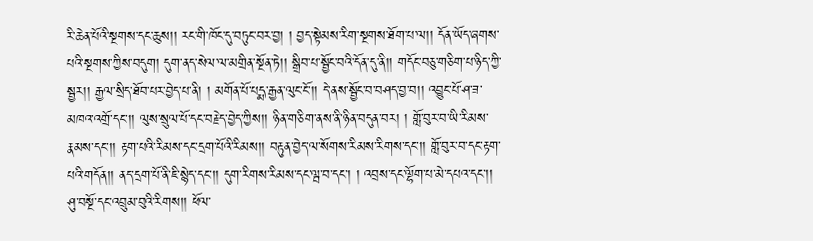རི་ཆེན་པོའི་སྔགས་དང་ཆུས།། རང་གི་ཁོང་དུ་བཏུང་བར་བྱ། ། བྱད་སྟེམས་རིག་སྔགས་ཐོག་པ་ལ།། དོན་ཡོད་ཞགས་པའི་སྔགས་ཀྱིས་བདུག། དུག་ནད་སེལ་ལ་མགྲིན་སྔོན་ཏེ།། སྒྲིབ་པ་སྦྱོང་བའི་དོན་དུ་ནི།། གདོང་བཅུ་གཅིག་པ་ཉིད་ཀྱི་སྦྱར།། རྒྱལ་སྲིད་ཐོབ་པར་བྱེད་པ་ནི། ། མགོན་པོ་པདྨ་རྒྱན་ལུང་ངོ་།། དེ་ནས་སྦྱོང་བ་བཤད་བྱ་བ།། འབྱུང་པོ་ཤ་ཟ་མཁའ་འགྲོ་དང་།། ལུས་སྲུལ་པོ་དང་བརྗེད་བྱེད་ཀྱིས།། ཉིན་གཅིག་ནས་ནི་ཉིན་བདུན་བར། ། གློ་བུར་བ་ཡི་རིམས་རྣམས་དང་།། རྟག་པའི་རིམས་དང་དྲག་པོའི་རིམས།། བརྟུན་བྱེད་ལ་སོགས་རིམས་རིགས་དང་།། གློ་བུར་བ་དང་རྟག་པའི་གདོན།། ནད་དྲག་པོ་ནི་ཇི་སྙེད་དང་།། དུག་རིགས་རིམས་དང་ལྦ་བ་དང་། ། འབྲས་དང་ལྷོག་པ་མེ་དཔའ་དང་།། ཤུ་བསྔོ་དང་འབྲུམ་བུའི་རིགས།། ཕོལ་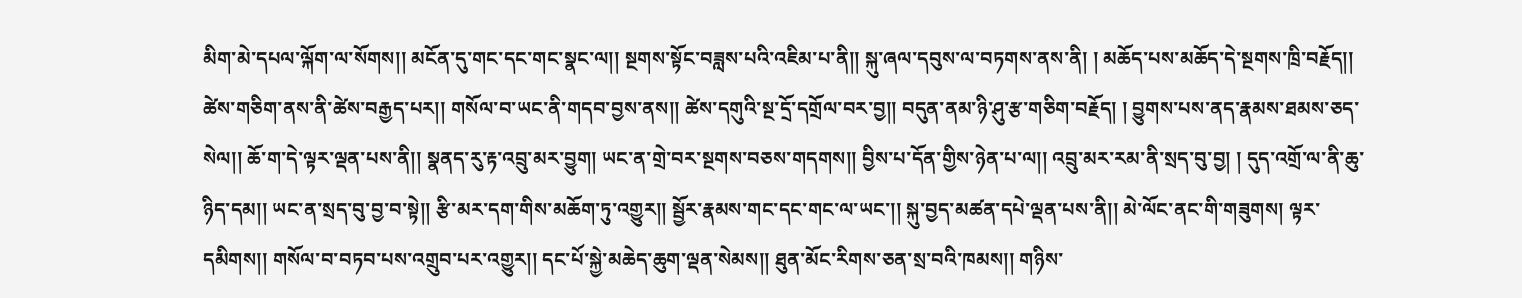མིག་མེ་དཔལ་ལྐོག་ལ་སོགས།། མངོན་དུ་གང་དང་གང་སྣང་ལ།། སྔགས་སྟོང་བཟླས་པའི་འཇིམ་པ་ནི།། སྐུ་ཞལ་དབུས་ལ་བཏགས་ནས་ནི། ། མཆོད་པས་མཆོད་དེ་སྔགས་ཁྲི་བརྗོད།། ཚེས་གཅིག་ནས་ནི་ཚེས་བརྒྱད་པར།། གསོལ་བ་ཡང་ནི་གདབ་བྱས་ནས།། ཚེས་དགུའི་སྔ་དྲོ་དགྲོལ་བར་བྱ།། བདུན་ནམ་ཉི་ཤུ་རྩ་གཅིག་བརྗོད། ། བྱུགས་པས་ནད་རྣམས་ཐམས་ཅད་སེལ།། ཆོ་ག་དེ་ལྟར་ལྡན་པས་ནི།། སྣནད་རུ་རྟ་འབྲུ་མར་བྱུག། ཡང་ན་གྲེ་བར་སྔགས་བཅས་གདགས།། བྱིས་པ་དོན་གྱིས་ཉེན་པ་ལ།། འབྲུ་མར་རམ་ནི་སྲད་བུ་བྱ། ། དུད་འགྲོ་ལ་ནི་ཆུ་ཉིད་དམ།། ཡང་ན་སྲད་བུ་བྱ་བ་སྟེ།། རྩི་མར་དག་གིས་མཆོག་ཏུ་འགྱུར།། སྦྱོར་རྣམས་གང་དང་གང་ལ་ཡང་།། སྐུ་བྱད་མཚན་དཔེ་ལྡན་པས་ནི།། མེ་ལོང་ནང་གི་གཟུགས། ལྟར་དམིགས།། གསོལ་བ་བཏབ་པས་འགྲུབ་པར་འགྱུར།། དང་པོ་སྐྱེ་མཆེད་ཆུག་ལྡན་སེམས།། ཐུན་མོང་རིགས་ཅན་སྲ་བའི་ཁམས།། གཉིས་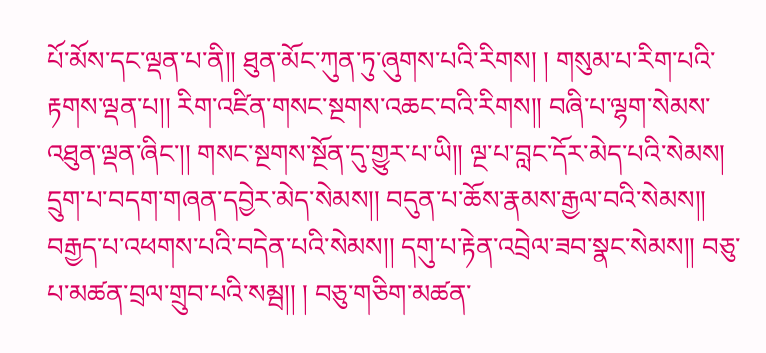པོ་མོས་དང་ལྡན་པ་ནི།། ཐུན་མོང་ཀུན་ཏུ་ཞུགས་པའི་རིགས། ། གསུམ་པ་རིག་པའི་རྟགས་ལྡན་པ།། རིག་འཛིན་གསང་སྔགས་འཆང་བའི་རིགས།། བཞི་པ་ལྷག་སེམས་འཐུན་ལྡན་ཞིང་།། གསང་སྔགས་སྔོན་དུ་གྱུར་པ་ཡི།། ལྔ་པ་བླང་དོར་མེད་པའི་སེམས། དྲུག་པ་བདག་གཞན་དབྱེར་མེད་སེམས།། བདུན་པ་ཆོས་རྣམས་རྒྱལ་བའི་སེམས།། བརྒྱད་པ་འཕགས་པའི་བདེན་པའི་སེམས།། དགུ་པ་རྟེན་འབྲེལ་ཟབ་སྣང་སེམས།། བཅུ་པ་མཚན་བྲལ་གྲུབ་པའི་སམྦ།། ། བཅུ་གཅིག་མཚན་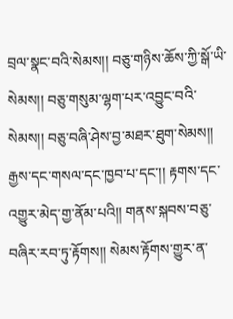བྲལ་སྣང་བའི་སེམས།། བཅུ་གཉིས་ཆོས་ཀྱི་སྒོ་ཡི་སེམས།། བཅུ་གསུམ་ལྷག་པར་འབྱུང་བའི་སེམས།། བཅུ་བཞི་ཤེས་བྱ་མཐར་ཐུག་སེམས།། རྒྱས་དང་གསལ་དང་ཁྱབ་པ་དང་།། རྟགས་དང་འགྱུར་མེད་གྱ་ནོམ་པའི།། གནས་སྐབས་བཅུ་བཞིར་རབ་ཏུ་རྟོགས།། སེམས་རྟོགས་གྱུར་ན་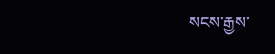སངས་རྒྱས་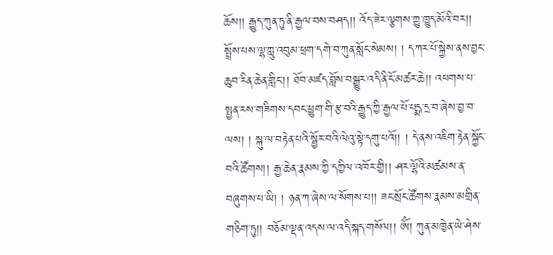ཆོས།། རྒྱུད་ཀུན་ཏུ་ནི་རྒྱལ་བས་བཤད།། འོད་ཟེར་ལྕགས་ཀྱུ་ཁྱུད་མོའི་བར།། སྤྲོས་པས་ལྷ་ཀླུ་འབུམ་ཕྲག་དགེ་བ་ཀུན་སློང་སེམས། ། དཀར་པོ་སྐྱེས་ནས་བྱང་ཆུབ་རིན་ཆེན་གླིང་།། ཐོབ་མཛད་བློས་བསྒྱུར་འདི་ནི་ངོ་མཚར་ཆེ།། འཕགས་པ་སྤྱན་རས་གཟིགས་དབང་ཕྱུག་གི་རྩ་བའི་རྒྱུད་ཀྱི་རྒྱལ་པོ་པདྨ་དྲ་བ་ཞེས་བྱ་བ་ལས། ། སྐུ་ལ་བརྟེན་པའི་སྦྱོར་བའི་ལེའུ་སྟེ་དགུ་པའོ།། ། དེ་ནས་འཇིག་རྟེན་སྐྱོང་བའི་ཚོགས།། རྒྱ་ཆེན་རྣམས་ཀྱི་དཀྱིལ་འཁོར་གྱི།། ཤར་ལྷོའི་མཚམས་ན་བཞུགས་པ་ཡི། ། ཉན་ཀ་ཞེས་ལ་སོགས་པ།། ཟང་སྲོང་ཚོགས་རྣམས་མགྲིན་གཅིག་ཏུ།། བཅོམ་ལྡན་འདས་ལ་འདི་སྐད་གསོལ།། ཨོཾ། ཀུན་མཁྱེན་ཡེ་ཤེས་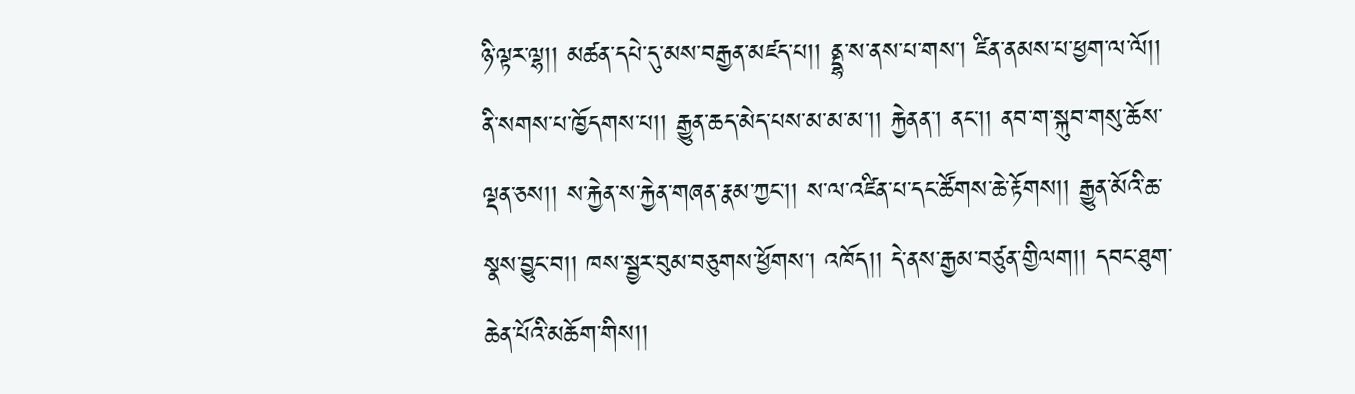ཉི་ལྟར་ལྷ།། མཚན་དཔེ་དུ་མས་བརྒྱན་མཛད་པ།། ནྡྷ་ས་ནས་པ་གས་། ཛིན་ནམས་པ་ཕྱག་ལ་ལོ།། ནི་སགས་པ་ཁྱོདགས་པ།། རྒྱུན་ཆད་མེད་པས་མ་མ་མ་།། རྐྱེནན་། ནང་།། ནབ་ག་སྐུབ་གསུ་ཆོས་ལྡན་ཅས།། ས་རྐྱེན་ས་རྐྱེན་གཞན་རྣམ་ཀྱང་།། ས་ལ་འཛིན་པ་དང་ཚོགས་ཆེ་རྟོགས།། རྒྱུན་མོའི་ཆ་སྣས་བྱུང་བ།། ཁས་སྦྱར་བུམ་བཅུགས་ཕྱོགས་། འཁོད།། དེ་ནས་རྒྱམ་བཙུན་གྱིལག།། དབང་ཐུག་ཆེན་པོའི་མཆོག་གིས།།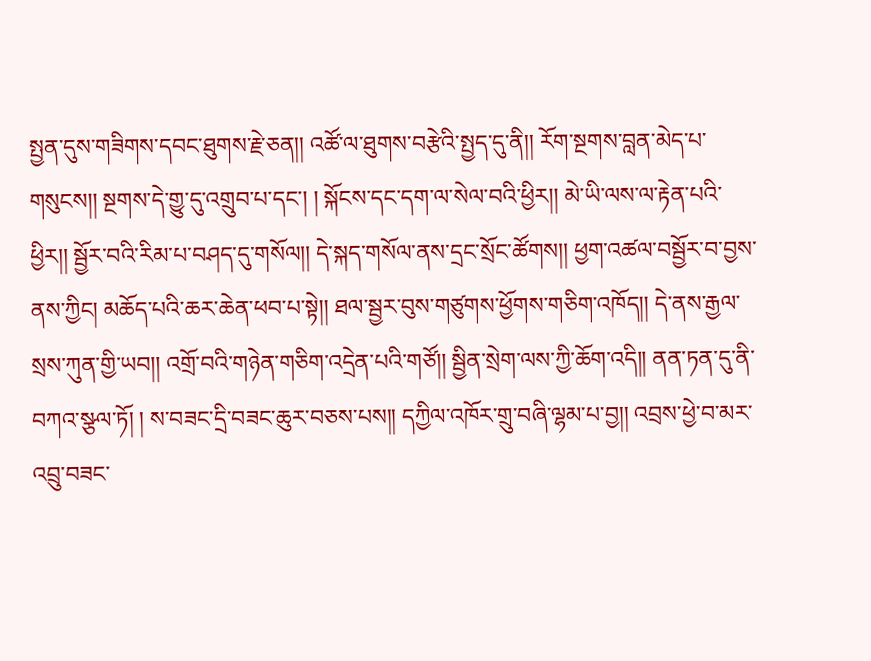སྤྱན་དུས་གཟིགས་དབང་ཐུགས་རྗེ་ཅན།། འཚོ་ལ་ཐུགས་བརྩེའི་སྤྱད་དུ་ནི།། རོག་སྔགས་བླན་མེད་པ་གསུངས།། སྔགས་དེ་གྱུ་དུ་འགྲུབ་པ་དང་། ། སྐོངས་དང་དག་ལ་སེལ་བའི་ཕྱིར།། མེ་ཡི་ལས་ལ་རྟེན་པའི་ཕྱིར།། སྦྱོར་བའི་རིམ་པ་བཤད་དུ་གསོལ།། དེ་སྐད་གསོལ་ནས་དྲང་སྲོང་ཚོགས།། ཕྱག་འཚལ་བསྦྱོར་བ་བྱས་ནས་ཀྱིང། མཆོད་པའི་ཆར་ཆེན་ཕབ་པ་སྟེ།། ཐལ་སྦྱར་བུས་གཙུགས་ཕྱོགས་གཅིག་འཁོད།། དེ་ནས་རྒྱལ་སྲས་ཀུན་གྱི་ཡབ།། འགྲོ་བའི་གཉེན་གཅིག་འདྲེན་པའི་གཙོ།། སྦྱིན་སྲེག་ལས་ཀྱི་ཆོག་འདི།། ནན་ཏན་དུ་ནི་བཀའ་སྩལ་ཏོ། ། ས་བཟང་དྲི་བཟང་ཆུར་བཅས་པས།། དཀྱིལ་འཁོར་གྲུ་བཞི་ལྷམ་པ་བྱ།། འབྲས་ཕྱེ་བ་མར་འབྲུ་བཟང་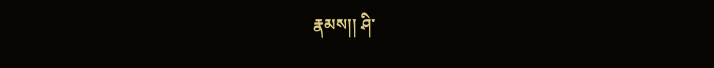རྣམས།། ཤི་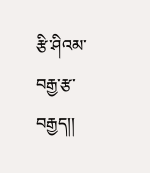རྩི་ཤིའམ་བརྒྱ་རྩ་བརྒྱད།།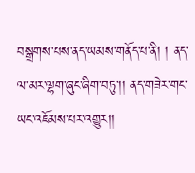བསྒྲགས་པས་ནད་ཡམས་གནོད་པ་ནི། ། ནད་ལ་མར་ལྷག་ཞུང་ཞིག་བཏུ་།། ནད་གཟེར་གང་ཡང་འཇོམས་པར་འགྱུར།།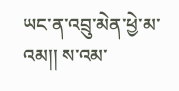ཡང་ན་འབྲུ་མེན་ཕྱེ་མ་འམ།། ས་འམ་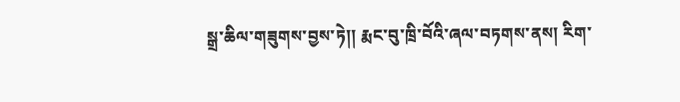སྒྲ་ཆིལ་གཟུགས་བྱས་ཏེ།། རྨང་བུ་ཁྲི་བོའི་ཞལ་བཏགས་ནས། རིག་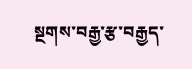སྔགས་བརྒྱ་རྩ་བརྒྱད་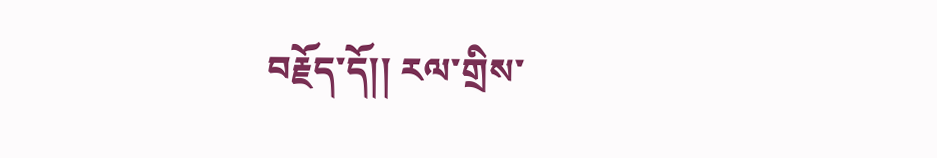བརྗོད་དོ།། རལ་གྲིས་